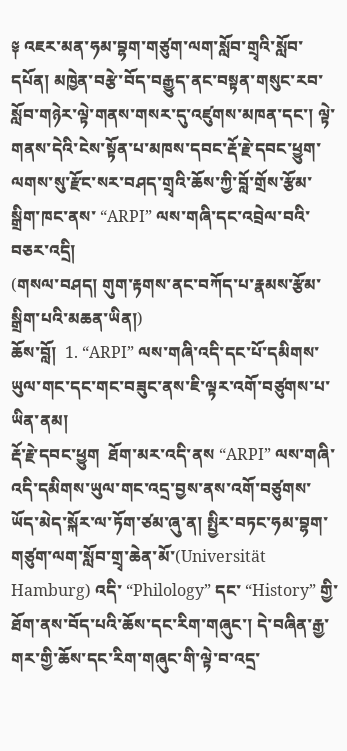༈ འཇར་མན་ཧམ་བྷག་གཙུག་ལག་སློབ་གྲྭའི་སློབ་དཔོན། མཁྱེན་བརྩེ་བོད་བརྒྱུད་ནང་བསྟན་གསུང་རབ་སློབ་གཉེར་ལྟེ་གནས་གསར་དུ་འཛུགས་མཁན་དང་། ལྟེ་གནས་དེའི་ངེས་སྟོན་པ་མཁས་དབང་རྡོ་རྗེ་དབང་ཕྱུག་ལགས་སུ་རྫོང་སར་བཤད་གྲྭའི་ཆོས་ཀྱི་བློ་གྲོས་རྩོམ་སྒྲིག་ཁང་ནས་ “ARPI” ལས་གཞི་དང་འབྲེལ་བའི་བཅར་འདྲི།
(གསལ་བཤད། གུག་རྟགས་ནང་བཀོད་པ་རྣམས་རྩོམ་སྒྲིག་པའི་མཆན་ཡིན།)
ཆོས་བློ།  1. “ARPI” ལས་གཞི་འདི་དང་པོ་དམིགས་ཡུལ་གང་དང་གང་བཟུང་ནས་ཇི་ལྟར་འགོ་བཙུགས་པ་ཡིན་ནམ།
རྡོ་རྗེ་དབང་ཕྱུག  ཐོག་མར་འདི་ནས “ARPI” ལས་གཞི་འདི་དམིགས་ཡུལ་གང་འདྲ་བྱས་ནས་འགོ་བཙུགས་ཡོད་མེད་སྐོར་ལ་ཏོག་ཙམ་ཞུ་ན། སྤྱིར་བཏང་ཧམ་བྷག་གཙུག་ལག་སློབ་གྲྭ་ཆེན་མོ་(Universität Hamburg) འདི་ “Philology” དང་ “History” གྱི་ཐོག་ནས་བོད་པའི་ཆོས་དང་རིག་གཞུང་། དེ་བཞིན་རྒྱ་གར་གྱི་ཆོས་དང་རིག་གཞུང་གི་ལྟེ་བ་འདྲ་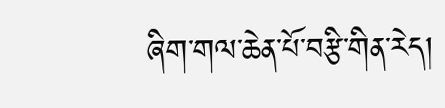ཞིག་གལ་ཆེན་པོ་བརྩི་གིན་རེད།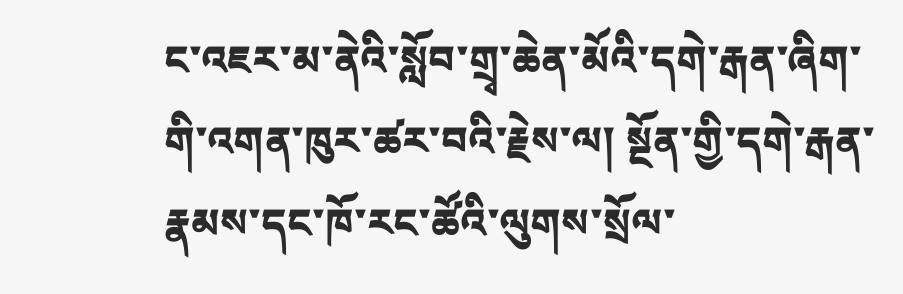ང་འཇར་མ་ནེའི་སློབ་གྲྭ་ཆེན་མོའི་དགེ་རྒན་ཞིག་གི་འགན་ཁུར་ཚར་བའི་རྗེས་ལ། སྔོན་གྱི་དགེ་རྒན་རྣམས་དང་ཁོ་རང་ཚོའི་ལུགས་སྲོལ་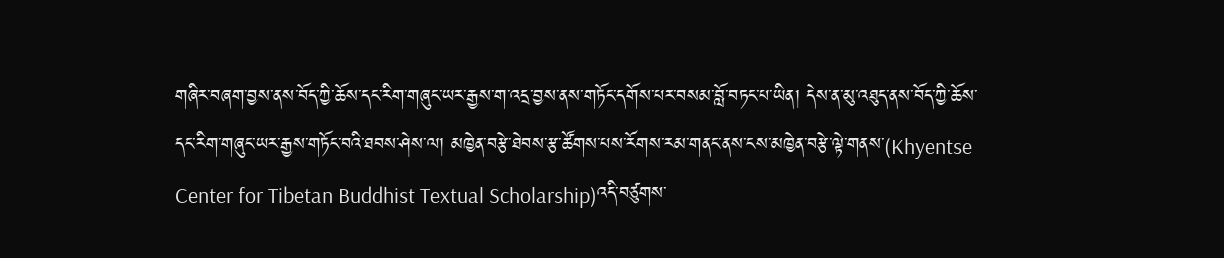གཞིར་བཞག་བྱས་ནས་བོད་ཀྱི་ཆོས་དང་རིག་གཞུང་ཡར་རྒྱས་ག་འདྲ་བྱས་ནས་གཏོང་དགོས་པར་བསམ་བློ་བཏང་པ་ཡིན། དེས་ན་མུ་འཐུད་ནས་བོད་ཀྱི་ཆོས་དང་རིག་གཞུང་ཡར་རྒྱས་གཏོང་བའི་ཐབས་ཤེས་ལ། མཁྱེན་བརྩེ་ཐེབས་རྩ་ཚོགས་པས་རོགས་རམ་གནང་ནས་ངས་མཁྱེན་བརྩེ་ལྟེ་གནས་(Khyentse Center for Tibetan Buddhist Textual Scholarship)འདི་བཙུགས་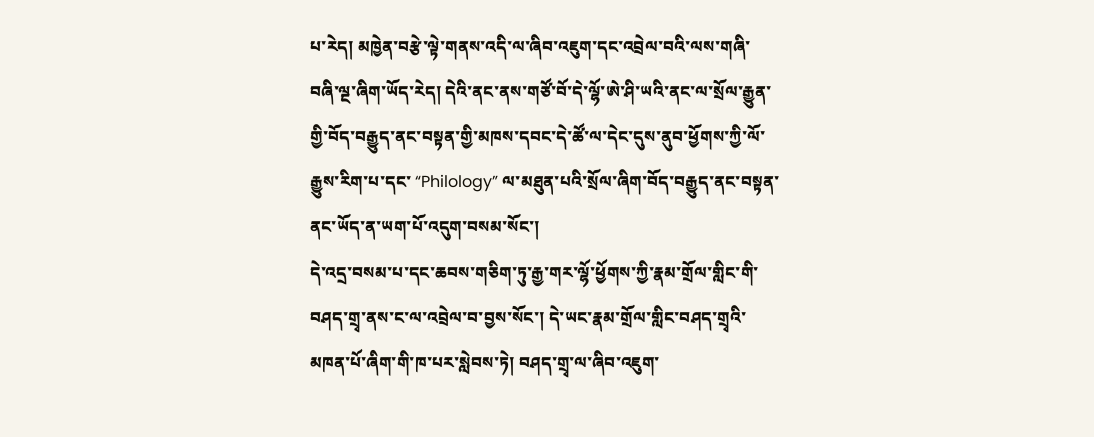པ་རེད། མཁྱེན་བརྩེ་ལྟེ་གནས་འདི་ལ་ཞིབ་འཇུག་དང་འབྲེལ་བའི་ལས་གཞི་བཞི་ལྔ་ཞིག་ཡོད་རེད། དེའི་ནང་ནས་གཙོ་བོ་དེ་ལྷོ་ཨེ་ཤི་ཡའི་ནང་ལ་སྲོལ་རྒྱུན་གྱི་བོད་བརྒྱུད་ནང་བསྟན་གྱི་མཁས་དབང་དེ་ཚོ་ལ་དེང་དུས་ནུབ་ཕྱོགས་ཀྱི་ལོ་རྒྱུས་རིག་པ་དང་ “Philology” ལ་མཐུན་པའི་སྲོལ་ཞིག་བོད་བརྒྱུད་ནང་བསྟན་ནང་ཡོད་ན་ཡག་པོ་འདུག་བསམ་སོང་།
དེ་འདྲ་བསམ་པ་དང་ཆབས་གཅིག་ཏུ་རྒྱ་གར་ལྷོ་ཕྱོགས་ཀྱི་རྣམ་གྲོལ་གླིང་གི་བཤད་གྲྭ་ནས་ང་ལ་འབྲེལ་བ་བྱས་སོང་། དེ་ཡང་རྣམ་གྲོལ་གླིང་བཤད་གྲྭའི་མཁན་པོ་ཞིག་གི་ཁ་པར་སླེབས་ཏེ། བཤད་གྲྭ་ལ་ཞིབ་འཇུག་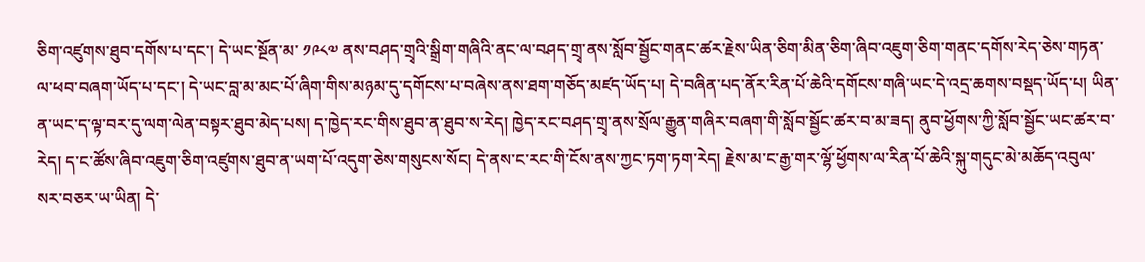ཅིག་འཛུགས་ཐུབ་དགོས་པ་དང་། དེ་ཡང་སྔོན་མ་ ༡༩༨༧ ནས་བཤད་གྲྭའི་སྒྲིག་གཞིའི་ནང་ལ་བཤད་གྲྭ་ནས་སློབ་སྦྱོང་གནང་ཚར་རྗེས་ཡིན་ཅིག་མིན་ཅིག་ཞིབ་འཇུག་ཅིག་གནང་དགོས་རེད་ཅེས་གཏན་ལ་ཕབ་བཞག་ཡོད་པ་དང་། དེ་ཡང་བླ་མ་མང་པོ་ཞིག་གིས་མཉམ་དུ་དགོངས་པ་བཞེས་ནས་ཐག་གཅོད་མཛད་ཡོད་པ། དེ་བཞིན་པད་ནོར་རིན་པོ་ཆེའི་དགོངས་གཞི་ཡང་དེ་འདྲ་ཆགས་བསྡད་ཡོད་པ། ཡིན་ན་ཡང་ད་ལྟ་བར་དུ་ལག་ལེན་བསྟར་ཐུབ་མེད་པས། ད་ཁྱེད་རང་གིས་ཐུབ་ན་ཐུབ་ས་རེད། ཁྱེད་རང་བཤད་གྲྭ་ནས་སྲོལ་རྒྱུན་གཞིར་བཞག་གི་སློབ་སྦྱོང་ཚར་བ་མ་ཟད། ནུབ་ཕྱོགས་ཀྱི་སློབ་སྦྱོང་ཡང་ཚར་བ་རེད། ད་ང་ཚོས་ཞིབ་འཇུག་ཅིག་འཛུགས་ཐུབ་ན་ཡག་པོ་འདུག་ཅེས་གསུངས་སོང། དེ་ནས་ང་རང་གི་ངོས་ནས་ཀྱང་ཏག་ཏག་རེད། རྗེས་མ་ང་རྒྱ་གར་ལྷོ་ཕྱོགས་ལ་རིན་པོ་ཆེའི་སྐུ་གདུང་མེ་མཆོད་འབུལ་སར་བཅར་ཡ་ཡིན། དེ་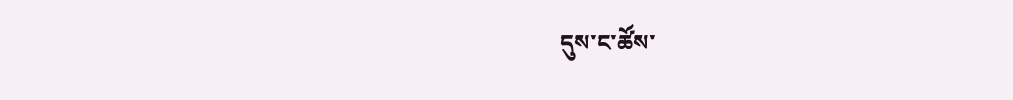དུས་ང་ཚོས་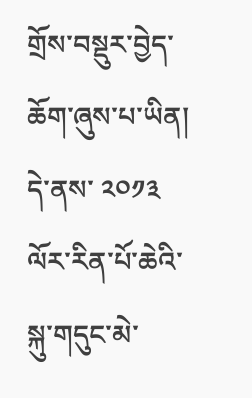གྲོས་བསྡུར་བྱེད་ཆོག་ཞུས་པ་ཡིན། དེ་ནས་ ༢༠༡༣ ལོར་རིན་པོ་ཆེའི་སྐུ་གདུང་མེ་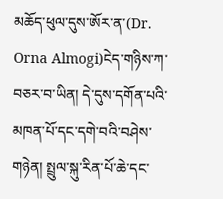མཆོད་ཕུལ་དུས་ཨོར་ན་(Dr. Orna Almogi)ངེད་གཉིས་ཀ་བཅར་བ་ཡིན། དེ་དུས་དགོན་པའི་མཁན་པོ་དང་དགེ་བའི་བཤེས་གཉེན། སྤྲུལ་སྐུ་རིན་པོ་ཆེ་དང་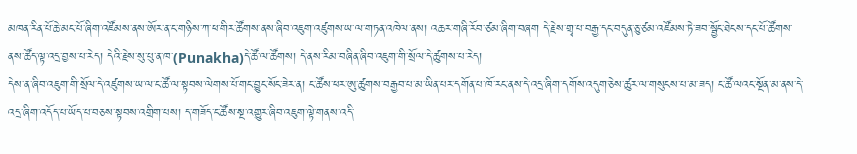མཁན་རིན་པོ་ཆེ་མང་པོ་ཞིག་འཛོམས་ནས་ཨོར་ན་ང་གཉིས་ཀ་ཕ་གིར་ཚོགས་ནས་ཞིབ་འཇུག་འཛུགས་ཡ་ལ་གཏན་འཁེལ་ནས། འཆར་གཞི་རོབ་ཙམ་ཞིག་བཞག དེ་རྗེས་གྲྭ་པ་བརྒྱ་དང་བདུན་ཅུ་ཙམ་འཛོམས་ཏེ་ཟབ་སྦྱོང་ཐེངས་དང་པོ་ཚོགས་ནས་ཚོད་ལྟ་འདྲ་བྱས་པ་རེད། དེའི་རྗེས་སུ་པུ་ན་ཁ་(Punakha)དེ་ཚོ་ལ་ཚོགས། དེ་ནས་རིམ་བཞིན་ཞིབ་འཇུག་གི་སྲོལ་དེ་ཚུགས་པ་རེད།
དེས་ན་ཞིབ་འཇུག་གི་སྲོལ་དེ་འཛུགས་ཡ་ལ་ང་ཚོ་ལ་སྟབས་ལེགས་པོ་གང་བྱུང་སོང་ཟེར་ན། ང་ཚོས་ཕར་ཨུ་ཚུགས་བརྒྱབ་པ་མ་ཡིན་པར་དགོན་པ་ཁོ་རང་ནས་དེ་འདྲ་ཞིག་དགོས་འདུག་ཅེས་ཚུར་ལ་གསུངས་པ་མ་ཟད། ང་ཚོ་ལའང་སྔོན་མ་ནས་དེ་འདྲ་ཞིག་འདོད་པ་ཡོད་པ་བཅས་སྟབས་འགྲིག་པས། ད་གཟོད་ང་ཚོས་སྔ་འགྱུར་ཞིབ་འཇུག་ལྟེ་གནས་འདི་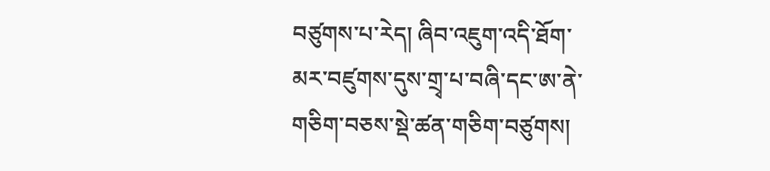བཙུགས་པ་རེད། ཞིབ་འཇུག་འདི་ཐོག་མར་བཛུགས་དུས་གྲྭ་པ་བཞི་དང་ཨ་ནེ་གཅིག་བཅས་སྡེ་ཚན་གཅིག་བཙུགས།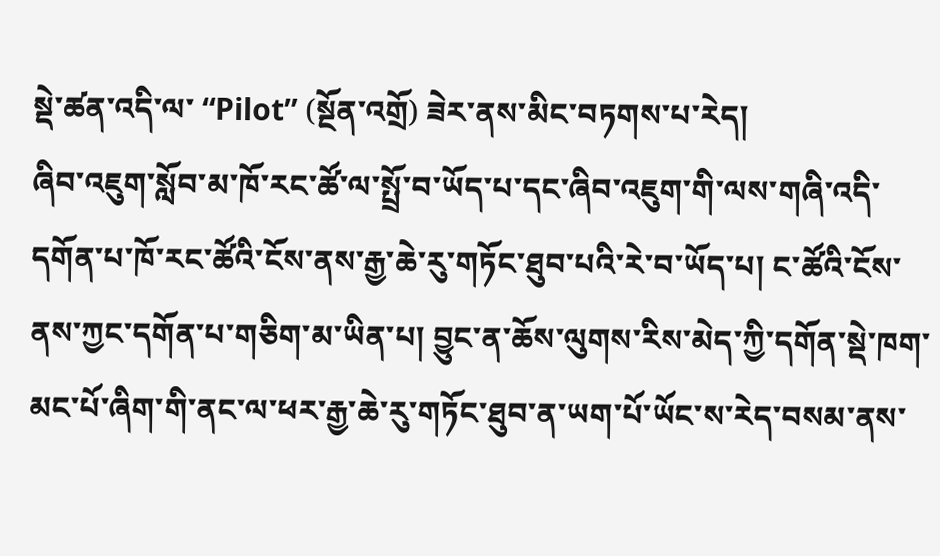སྡེ་ཚན་འདི་ལ་ “Pilot” (སྔོན་འགྲོ) ཟེར་ནས་མིང་བཏགས་པ་རེད།
ཞིབ་འཇུག་སློབ་མ་ཁོ་རང་ཚོ་ལ་སྤྲོ་བ་ཡོད་པ་དང་ཞིབ་འཇུག་གི་ལས་གཞི་འདི་དགོན་པ་ཁོ་རང་ཚོའི་ངོས་ནས་རྒྱ་ཆེ་རུ་གཏོང་ཐུབ་པའི་རེ་བ་ཡོད་པ། ང་ཚོའི་ངོས་ནས་ཀྱང་དགོན་པ་གཅིག་མ་ཡིན་པ། བྱུང་ན་ཆོས་ལུགས་རིས་མེད་ཀྱི་དགོན་སྡེ་ཁག་མང་པོ་ཞིག་གི་ནང་ལ་ཕར་རྒྱ་ཆེ་རུ་གཏོང་ཐུབ་ན་ཡག་པོ་ཡོང་ས་རེད་བསམ་ནས་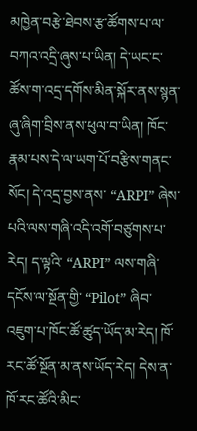མཁྱེན་བརྩེ་ཐེབས་རྩ་ཚོགས་པ་ལ་བཀའ་འདྲི་ཞུས་པ་ཡིན། དེ་ཡང་ང་ཚོས་ག་འདྲ་དགོས་མིན་སྐོར་ནས་སྙན་ཞུ་ཞིག་བྲིས་ནས་ཕུལ་བ་ཡིན། ཁོང་རྣམ་པས་དེ་ལ་ཡག་པོ་བརྩིས་གནང་སོང། དེ་འདྲ་བྱས་ནས་ “ARPI” ཞེས་པའི་ལས་གཞི་འདི་འགོ་བཙུགས་པ་རེད། ད་ལྟའི་ “ARPI” ལས་གཞི་དངོས་ལ་སྔོན་གྱི་ “Pilot” ཞིབ་འཇུག་པ་ཁོང་ཚོ་ཚུད་ཡོད་མ་རེད། ཁོ་རང་ཚོ་སྔོན་མ་ནས་ཡོད་རེད། དེས་ན་ཁོ་རང་ཚོའི་མིང་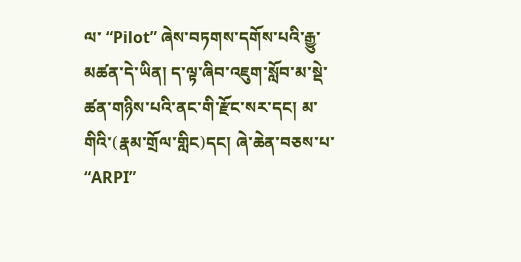ལ་ “Pilot” ཞེས་བཏགས་དགོས་པའི་རྒྱུ་མཚན་དེ་ཡིན། ད་ལྟ་ཞིབ་འཇུག་སློབ་མ་སྡེ་ཚན་གཉིས་པའི་ནང་གི་རྫོང་སར་དང། མ་གིའི་(རྣམ་གྲོལ་གླིང)དང། ཞེ་ཆེན་བཅས་པ་ “ARPI”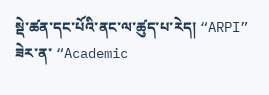སྡེ་ཚན་དང་པོའི་ནང་ལ་ཚུད་པ་རེད། “ARPI” ཟེར་ན་ “Academic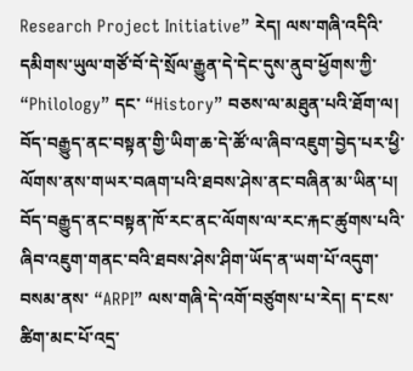Research Project Initiative” རེད། ལས་གཞི་འདིའི་དམིགས་ཡུལ་གཙོ་བོ་དེ་སྲོལ་རྒྱུན་དེ་དེང་དུས་ནུབ་ཕྱོགས་ཀྱི་ “Philology” དང་ “History” བཅས་ལ་མཐུན་པའི་ཐོག་ལ། བོད་བརྒྱུད་ནང་བསྟན་གྱི་ཡིག་ཆ་དེ་ཚོ་ལ་ཞིབ་འཇུག་བྱེད་པར་ཕྱི་ལོགས་ནས་གཡར་བཞག་པའི་ཐབས་ཤེས་ནང་བཞིན་མ་ཡིན་པ། བོད་བརྒྱུད་ནང་བསྟན་ཁོ་རང་ནང་ལོགས་ལ་རང་རྐང་ཚུགས་པའི་ཞིབ་འཇུག་གནང་བའི་ཐབས་ཤེས་ཤིག་ཡོད་ན་ཡག་པོ་འདུག་བསམ་ནས་ “ARPI” ལས་གཞི་དེ་འགོ་བཙུགས་པ་རེད། ད་ངས་ཚིག་མང་པོ་འདྲ་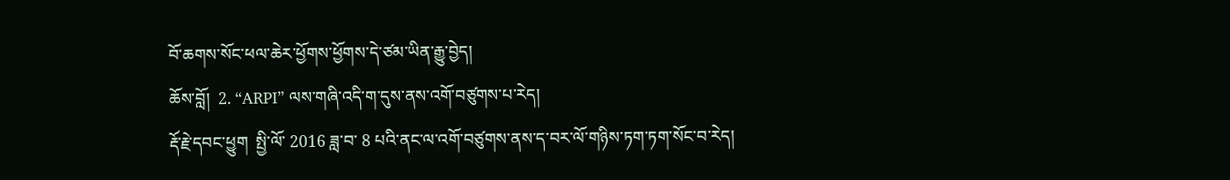བོ་ཆགས་སོང་ཕལ་ཆེར་ཕྱོགས་ཕྱོགས་དེ་ཙམ་ཡིན་རྒྱུ་བྱེད།
ཆོས་བློ།  2. “ARPI” ལས་གཞི་འདི་ག་དུས་ནས་འགོ་བཙུགས་པ་རེད།
རྡོ་རྗེ་དབང་ཕྱུག  སྤྱི་ལོ་ 2016 ཟླ་བ་ 8 པའི་ནང་ལ་འགོ་བཙུགས་ནས་ད་བར་ལོ་གཉིས་ཏག་ཏག་སོང་བ་རེད།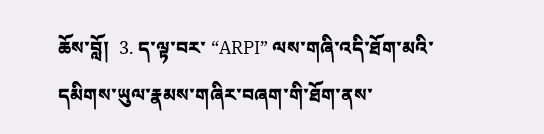ཆོས་བློ།  3. ད་ལྟ་བར་ “ARPI” ལས་གཞི་འདི་ཐོག་མའི་དམིགས་ཡུལ་རྣམས་གཞིར་བཞག་གི་ཐོག་ནས་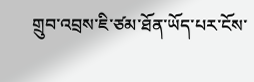གྲུབ་འབྲས་ཇི་ཙམ་ཐོན་ཡོད་པར་ངོས་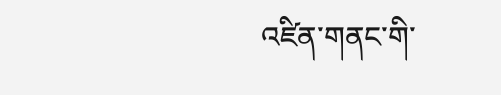འཛིན་གནང་གི་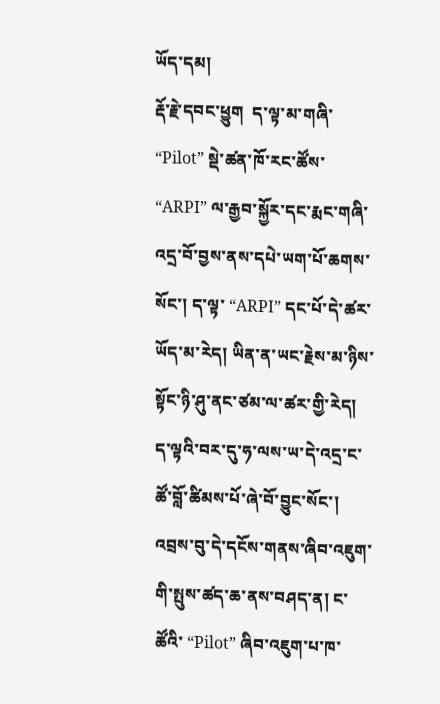ཡོད་དམ།
རྡོ་རྗེ་དབང་ཕྱུག  ད་ལྟ་མ་གཞི་ “Pilot” སྡེ་ཚན་ཁོ་རང་ཚོས་ “ARPI” ལ་རྒྱབ་སྐྱོར་དང་རྨང་གཞི་འདྲ་བོ་བྱས་ནས་དཔེ་ཡག་པོ་ཆགས་སོང་། ད་ལྟ་ “ARPI” དང་པོ་དེ་ཚར་ཡོད་མ་རེད། ཡིན་ན་ཡང་རྗེས་མ་ཉིས་སྟོང་ཉི་ཤུ་ནང་ཙམ་ལ་ཚར་གྱི་རེད། ད་ལྟའི་བར་དུ་ཧ་ལས་ཡ་དེ་འདྲ་ང་ཚོ་བློ་ཚིམས་པོ་ཞེ་བོ་བྱུང་སོང་། འབྲས་བུ་དེ་དངོས་གནས་ཞིབ་འཇུག་གི་སྤུས་ཚད་ཆ་ནས་བཤད་ན། ང་ཚོའི་ “Pilot” ཞིབ་འཇུག་པ་ཁ་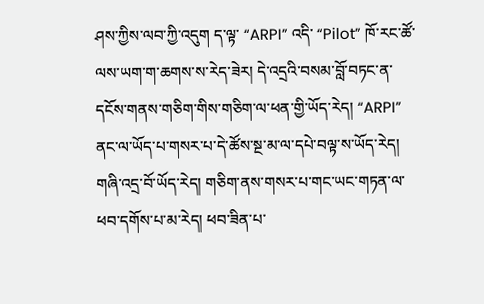ཤས་ཀྱིས་ལབ་ཀྱི་འདུག ད་ལྟ་ “ARPI” འདི་ “Pilot” ཁོ་རང་ཚོ་ལས་ཡག་ག་ཆགས་ས་རེད་ཟེར། དེ་འདྲའི་བསམ་བློ་བཏང་ན་དངོས་གནས་གཅིག་གིས་གཅིག་ལ་ཕན་གྱི་ཡོད་རེད། “ARPI” ནང་ལ་ཡོད་པ་གསར་པ་དེ་ཚོས་སྔ་མ་ལ་དཔེ་བལྟ་ས་ཡོད་རེད། གཞི་འདྲ་བོ་ཡོད་རེད། གཅིག་ནས་གསར་པ་གང་ཡང་གཏན་ལ་ཕབ་དགོས་པ་མ་རེད། ཕབ་ཟིན་པ་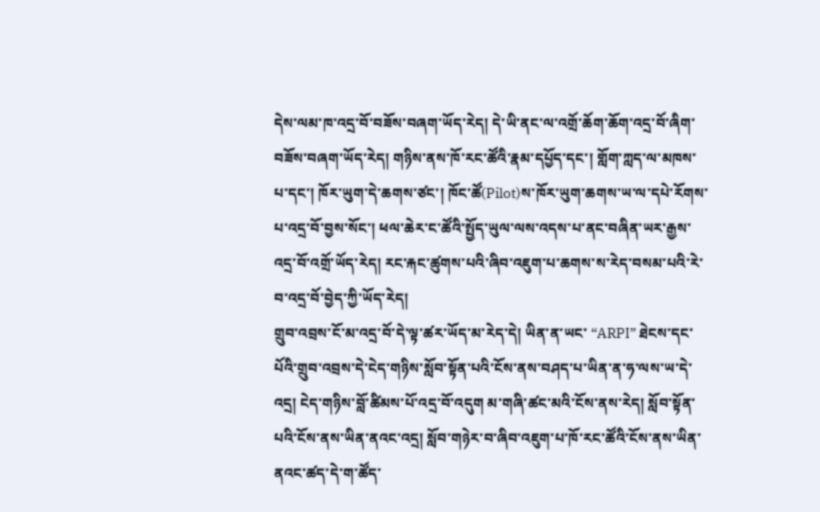དེས་ལམ་ཁ་འདྲ་བོ་བཟོས་བཞག་ཡོད་རེད། དེ་ཡི་ནང་ལ་འགྲོ་ཆོག་ཆོག་འདྲ་བོ་ཞིག་བཟོས་བཞག་ཡོད་རེད། གཉིས་ནས་ཁོ་རང་ཚོའི་རྣམ་དཔྱོད་དང་། གློག་ཀླད་ལ་མཁས་པ་དང་། ཁོར་ཡུག་དེ་ཆགས་ཙང་། ཁོང་ཚོ(Pilot)ས་ཁོར་ཡུག་ཆགས་ཡ་ལ་དཔེ་རོགས་པ་འདྲ་བོ་བྱས་སོང་། ཕལ་ཆེར་ང་ཚོའི་སྤྱོད་ཡུལ་ལས་འདས་པ་ནང་བཞིན་ཡར་རྒྱས་འདྲ་བོ་འགྲོ་ཡོད་རེད། རང་རྐང་ཚུགས་པའི་ཞིབ་འཇུག་པ་ཆགས་ས་རེད་བསམ་པའི་རེ་བ་འདྲ་བོ་བྱེད་ཀྱི་ཡོད་རེད།
གྲུབ་འབྲས་ངོ་མ་འདྲ་བོ་དེ་ལྟ་ཚར་ཡོད་མ་རེད་དེ། ཡིན་ན་ཡང་ “ARPI” ཐེངས་དང་པོའི་གྲུབ་འབྲས་དེ་ངེད་གཉིས་སློབ་སྟོན་པའི་ངོས་ནས་བཤད་པ་ཡིན་ན་ཧ་ལས་ཡ་དེ་འདྲ། ངེད་གཉིས་བློ་ཚིམས་པོ་འདྲ་བོ་འདུག མ་གཞི་ཚང་མའི་ངོས་ནས་རེད། སློབ་སྟོན་པའི་ངོས་ནས་ཡིན་ནའང་འདྲ། སློབ་གཉེར་བ་ཞིབ་འཇུག་པ་ཁོ་རང་ཚོའི་ངོས་ནས་ཡིན་ནའང་ཚད་དེ་ག་ཚོད་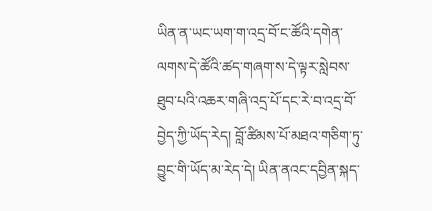ཡིན་ན་ཡང་ཡག་ག་འདྲ་བོ་ང་ཚོའི་དགེན་ལགས་དེ་ཚོའི་ཚད་གཞག་ས་དེ་ལྟར་སླེབས་ཐུབ་པའི་འཆར་གཞི་འདྲ་པོ་དང་རེ་བ་འདྲ་བོ་བྱེད་ཀྱི་ཡོད་རེད། བློ་ཚིམས་པོ་མཐའ་གཅིག་ཏུ་བྱུང་གི་ཡོད་མ་རེད་དེ། ཡིན་ནའང་དབྱིན་སྐད་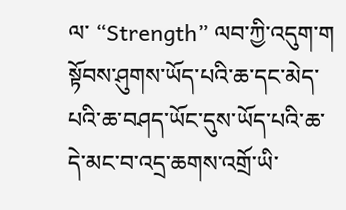ལ་ “Strength” ལབ་ཀྱི་འདུག་ག སྟོབས་ཤུགས་ཡོད་པའི་ཆ་དང་མེད་པའི་ཆ་བཤད་ཡོང་དུས་ཡོད་པའི་ཆ་དེ་མང་བ་འདྲ་ཆགས་འགྲོ་ཡི་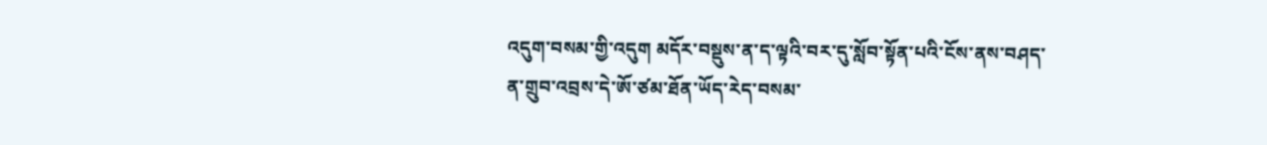འདུག་བསམ་གྱི་འདུག མདོར་བསྡུས་ན་ད་ལྟའི་བར་དུ་སློབ་སྟོན་པའི་ངོས་ནས་བཤད་ན་གྲུབ་འབྲས་དེ་ཨོ་ཙམ་ཐོན་ཡོད་རེད་བསམ་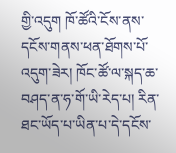གྱི་འདུག ཁོ་ཚོའི་ངོས་ནས་དངོས་གནས་ཕན་ཐོགས་པོ་འདུག་ཟེར། ཁོང་ཚོ་ལ་སྐད་ཆ་བཤད་ན་ཧ་གོ་ཡི་རེད་པ། རིན་ཐང་ཡོད་པ་ཡིན་པ་དེ་དངོས་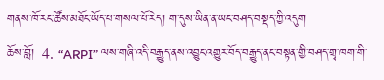གནས་ཁོ་རང་ཚོས་མཐོང་ཡོད་པ་གསལ་པོ་རེད། ག་དུས་ཡིན་ན་ཡང་བཤད་བསྡད་ཀྱི་འདུག
ཆོས་བློ།  4. “ARPI” ལས་གཞི་འདི་བརྒྱུད་ནས་འབྱུང་འགྱུར་བོད་བརྒྱུད་ནང་བསྟན་གྱི་བཤད་གྲྭ་ཁག་གི་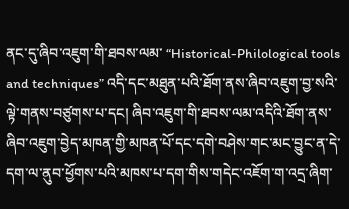ནང་དུ་ཞིབ་འཇུག་གི་ཐབས་ལམ་ “Historical-Philological tools and techniques” འདི་དང་མཐུན་པའི་ཐོག་ནས་ཞིབ་འཇུག་བྱ་སའི་ལྟེ་གནས་བཙུགས་པ་དང། ཞིབ་འཇུག་གི་ཐབས་ལམ་འདིའི་ཐོག་ནས་ཞིབ་འཇུག་བྱེད་མཁན་གྱི་མཁན་པོ་དང་དགེ་བཤེས་གང་མང་བྱུང་ན་དེ་དག་ལ་ནུབ་ཕྱོགས་པའི་མཁས་པ་དག་གིས་གདེང་འཇོག་ག་འདྲ་ཞིག་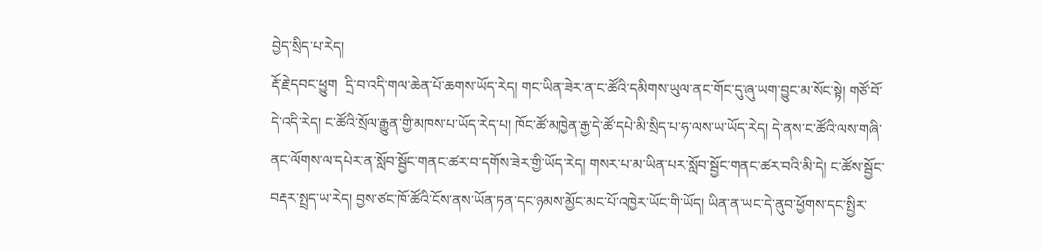བྱེད་སྲིད་པ་རེད།
རྡོ་རྗེ་དབང་ཕྱུག  དྲི་བ་འདི་གལ་ཆེན་པོ་ཆགས་ཡོད་རེད། གང་ཡིན་ཟེར་ན་ང་ཚོའི་དམིགས་ཡུལ་ནང་གོང་དུ་ཞུ་ཡག་བྱུང་མ་སོང་སྟེ། གཙོ་བོ་དེ་འདི་རེད། ང་ཚོའི་སྲོལ་རྒྱུན་གྱི་མཁས་པ་ཡོད་རེད་པ། ཁོང་ཚོ་མཁྱེན་རྒྱ་དེ་ཚོ་དཔེ་མི་སྲིད་པ་ཧ་ལས་ཡ་ཡོད་རེད། དེ་ནས་ང་ཚོའི་ལས་གཞི་ནང་ལོགས་ལ་དཔེར་ན་སློབ་སྦྱོང་གནང་ཚར་བ་དགོས་ཟེར་གྱི་ཡོད་རེད། གསར་པ་མ་ཡིན་པར་སློབ་སྦྱོང་གནང་ཚར་བའི་མི་དེ། ང་ཚོས་སྦྱོང་བརྡར་སྤྲད་ཡ་རེད། བྱས་ཙང་ཁོ་ཚོའི་ངོས་ནས་ཡོན་ཏན་དང་ཉམས་མྱོང་མང་པོ་འཁྱེར་ཡོང་གི་ཡོད། ཡིན་ན་ཡང་དེ་ནུབ་ཕྱོགས་དང་སྤྱིར་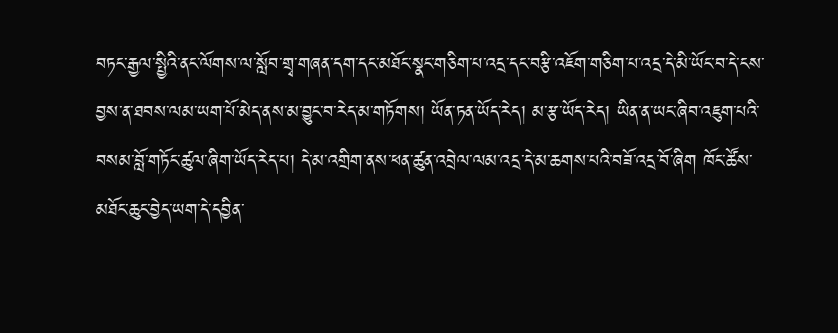བཏང་རྒྱལ་སྤྱིའི་ནང་ལོགས་ལ་སློབ་གྲྭ་གཞན་དག་དང་མཐོང་སྣང་གཅིག་པ་འདྲ་དང་བརྩི་འཇོག་གཅིག་པ་འདྲ་དེ་མི་ཡོང་བ་དེ་ངས་བྱས་ན་ཐབས་ལམ་ཡག་པོ་མེད་ནས་མ་བྱུང་བ་རེད་མ་གཏོགས། ཡོན་ཏན་ཡོད་རེད། མ་རྩ་ཡོད་རེད། ཡིན་ན་ཡང་ཞིབ་འཇུག་པའི་བསམ་བློ་གཏོང་ཚུལ་ཞིག་ཡོད་རེད་པ། དེ་མ་འགྲིག་ནས་ཕན་ཚུན་འབྲེལ་ལམ་འདྲ་དེ་མ་ཆགས་པའི་བཟོ་འདྲ་བོ་ཞིག ཁོང་ཚོས་མཐོང་ཆུང་བྱེད་ཡག་དེ་དབྱིན་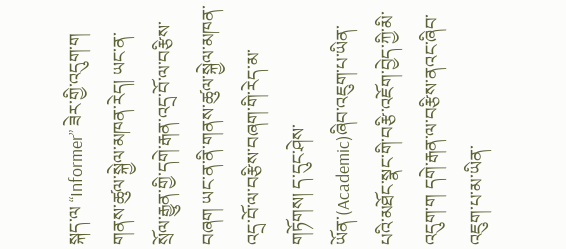སྐད་ལ “Informer” ཟེར་གྱི་འདུག་ག གནས་ཚུལ་སྐྱེལ་མཁན་རེད། ཡང་ན་སྲོལ་རྒྱུན་གྱི་དགེ་རྒན་འདྲ་བོ་ལ་བརྩིས་བཞག ཡང་ན་ནི་གནས་ཚུལ་སྐྱེལ་མཁན་འདྲ་བོ་ལ་བརྩིས་བཞག་གི་རེད་མ་གཏོགས། ད་དུང་ཤེས་ཡོན་(Academic)ཞིབ་འཇུག་པ་ཡིན་པའི་མཐོང་སྣང་གི་བརྩི་འཇོག་བྱེད་ཀྱི་མི་འདུག་ག དགེ་རྒན་ལ་བརྩིས་ནའང་ཞིབ་འཇུག་པ་མ་ཡིན་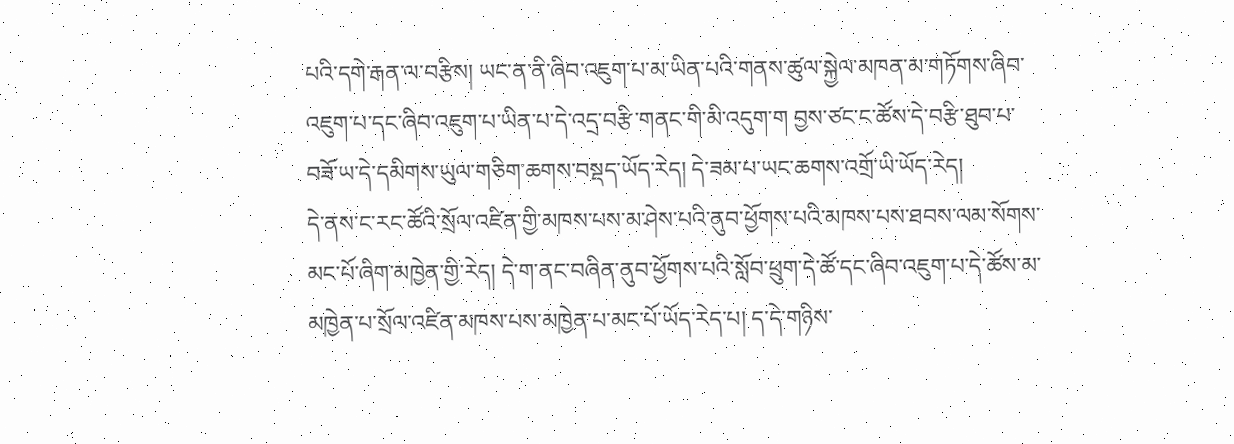པའི་དགེ་རྒན་ལ་བརྩིས། ཡང་ན་ནི་ཞིབ་འཇུག་པ་མ་ཡིན་པའི་གནས་ཚུལ་སྐྱེལ་མཁན་མ་གཏོགས་ཞིབ་འཇུག་པ་དང་ཞིབ་འཇུག་པ་ཡིན་པ་དེ་འདྲ་བརྩི་གནང་གི་མི་འདུག་ག བྱས་ཙང་ང་ཚོས་དེ་བརྩི་ཐུབ་པ་བཟོ་ཡ་དེ་དམིགས་ཡུལ་གཅིག་ཆགས་བསྡད་ཡོད་རེད། དེ་ཟམ་པ་ཡང་ཆགས་འགྲོ་ཡི་ཡོད་རེད།
དེ་ནས་ང་རང་ཚོའི་སྲོལ་འཛིན་གྱི་མཁས་པས་མ་ཤེས་པའི་ནུབ་ཕྱོགས་པའི་མཁས་པས་ཐབས་ལམ་སོགས་མང་པོ་ཞིག་མཁྱེན་གྱི་རེད། དེ་ག་ནང་བཞིན་ནུབ་ཕྱོགས་པའི་སློབ་ཕྲུག་དེ་ཚོ་དང་ཞིབ་འཇུག་པ་དེ་ཚོས་མ་མཁྱེན་པ་སྲོལ་འཛིན་མཁས་པས་མཁྱེན་པ་མང་པོ་ཡོད་རེད་པ། ད་དེ་གཉིས་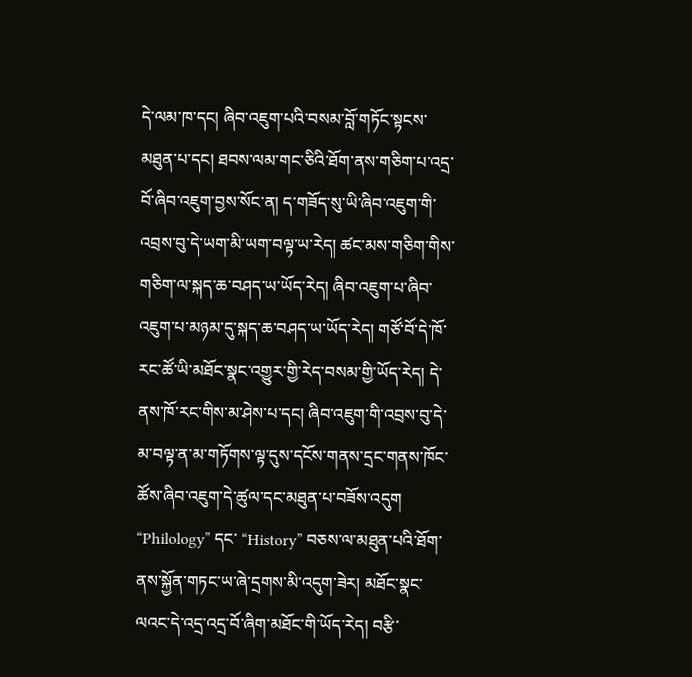དེ་ལམ་ཁ་དང། ཞིབ་འཇུག་པའི་བསམ་བློ་གཏོང་སྟངས་མཐུན་པ་དང། ཐབས་ལམ་གང་ཅིའི་ཐོག་ནས་གཅིག་པ་འདྲ་བོ་ཞིབ་འཇུག་བྱས་སོང་ན། ད་གཟོད་སུ་ཡི་ཞིབ་འཇུག་གི་འབྲས་བུ་དེ་ཡག་མི་ཡག་བལྟ་ཡ་རེད། ཚང་མས་གཅིག་གིས་གཅིག་ལ་སྐད་ཆ་བཤད་ཡ་ཡོད་རེད། ཞིབ་འཇུག་པ་ཞིབ་འཇུག་པ་མཉམ་དུ་སྐད་ཆ་བཤད་ཡ་ཡོད་རེད། གཙོ་བོ་དེ་ཁོ་རང་ཚོ་ཡི་མཐོང་སྣང་འགྱུར་གྱི་རེད་བསམ་གྱི་ཡོད་རེད། དེ་ནས་ཁོ་རང་གིས་མ་ཤེས་པ་དང། ཞིབ་འཇུག་གི་འབྲས་བུ་དེ་མ་བལྟ་ན་མ་གཏོགས་ལྟ་དུས་དངོས་གནས་དྲང་གནས་ཁོང་ཚོས་ཞིབ་འཇུག་དེ་ཚུལ་དང་མཐུན་པ་བཟོས་འདུག “Philology” དང་ “History” བཅས་ལ་མཐུན་པའི་ཐོག་ནས་སྐྱོན་གཏང་ཡ་ཞེ་དྲགས་མི་འདུག་ཟེར། མཐོང་སྣང་ལའང་དེ་འདྲ་འདྲ་བོ་ཞིག་མཐོང་གི་ཡོད་རེད། བརྩི་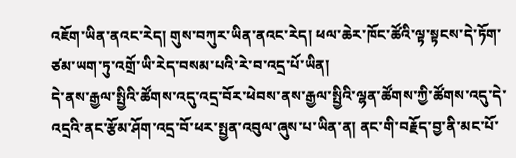འཇོག་ཡིན་ནའང་རེད། གུས་བཀུར་ཡིན་ནའང་རེད། ཕལ་ཆེར་ཁོང་ཚོའི་ལྟ་སྟངས་དེ་ཏོག་ཙམ་ཡག་ཏུ་འགྲོ་ཡི་རེད་བསམ་པའི་རེ་བ་འདྲ་པོ་ཡིན།
དེ་ནས་རྒྱལ་སྤྱིའི་ཚོགས་འདུ་འདྲ་བོར་ཕེབས་ནས་རྒྱལ་སྤྱིའི་ལྷན་ཚོགས་ཀྱི་ཚོགས་འདུ་དེ་འདྲའི་ནང་རྩོམ་ཤོག་འདྲ་བོ་ཕར་སྤྱན་འབུལ་ཞུས་པ་ཡིན་ན། ནང་གི་བརྗོད་བྱ་ནི་མང་པོ་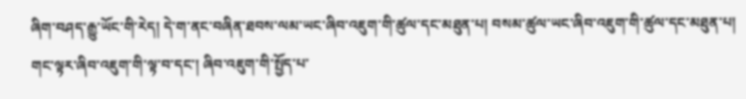ཞིག་བཤད་རྒྱུ་ཡོང་གི་རེད། དེ་ག་ནང་བཞིན་ཐབས་ལམ་ཡང་ཞིབ་འཇུག་གི་ཚུལ་དང་མཐུན་པ། བསམ་ཚུལ་ཡང་ཞིབ་འཇུག་གི་ཚུལ་དང་མཐུན་པ། གང་ལྟར་ཞིབ་འཇུག་གི་ལྟ་བ་དང་། ཞིབ་འཇུག་གི་སྤྱོད་པ་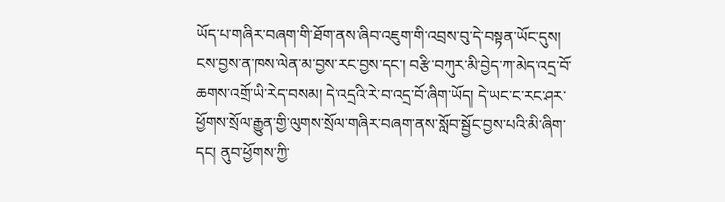ཡོད་པ་གཞིར་བཞག་གི་ཐོག་ནས་ཞིབ་འཇུག་གི་འབྲས་བུ་དེ་བསྟན་ཡོང་དུས། ངས་བྱས་ན་ཁས་ལེན་མ་བྱས་རང་བྱས་དང་། བརྩི་བཀུར་མི་བྱེད་ཀ་མེད་འདྲ་བོ་ཆགས་འགྲོ་ཡི་རེད་བསམ། དེ་འདྲའི་རེ་བ་འདྲ་བོ་ཞིག་ཡོད། དེ་ཡང་ང་རང་ཤར་ཕྱོགས་སྲོལ་རྒྱུན་གྱི་ལུགས་སྲོལ་གཞིར་བཞག་ནས་སློབ་སྦྱོང་བྱས་པའི་མི་ཞིག་དང། ནུབ་ཕྱོགས་ཀྱི་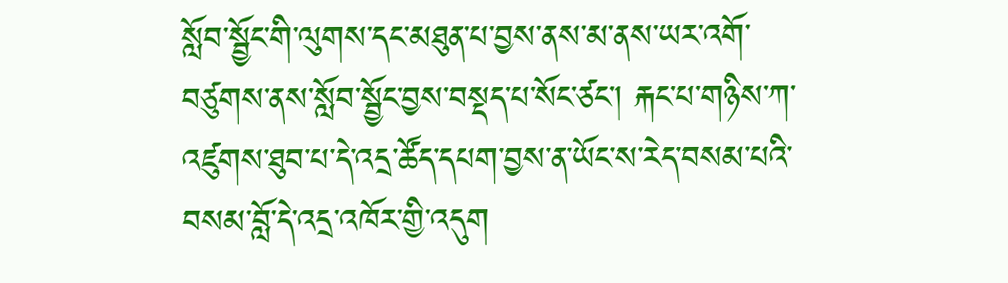སློབ་སྦྱོང་གི་ལུགས་དང་མཐུན་པ་བྱས་ནས་མ་ནས་ཡར་འགོ་བཙུགས་ནས་སློབ་སྦྱོང་བྱས་བསྡད་པ་སོང་ཙང་། རྐང་པ་གཉིས་ཀ་འཛུགས་ཐུབ་པ་དེ་འདྲ་ཚོད་དཔག་བྱས་ན་ཡོང་ས་རེད་བསམ་པའི་བསམ་བློ་དེ་འདྲ་འཁོར་གྱི་འདུག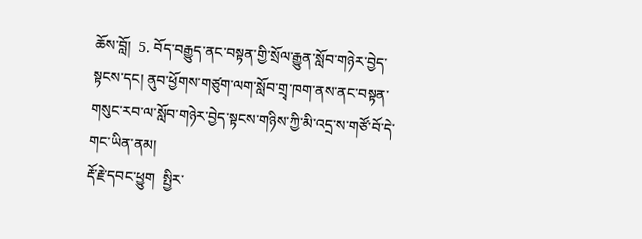ཆོས་བློ།  5. བོད་བརྒྱུད་ནང་བསྟན་གྱི་སྲོལ་རྒྱུན་སློབ་གཉེར་བྱེད་སྟངས་དང། ནུབ་ཕྱོགས་གཙུག་ལག་སློབ་གྲྭ་ཁག་ནས་ནང་བསྟན་གསུང་རབ་ལ་སློབ་གཉེར་བྱེད་སྟངས་གཉིས་ཀྱི་མི་འདྲ་ས་གཙོ་བོ་དེ་གང་ཡིན་ནམ།
རྡོ་རྗེ་དབང་ཕྱུག  སྤྱིར་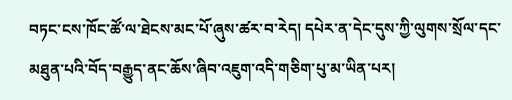བཏང་ངས་ཁོང་ཚོ་ལ་ཐེངས་མང་པོ་ཞུས་ཚར་བ་རེད། དཔེར་ན་དེང་དུས་ཀྱི་ལུགས་སྲོལ་དང་མཐུན་པའི་བོད་བརྒྱུད་ནང་ཆོས་ཞིབ་འཇུག་འདི་གཅིག་པུ་མ་ཡིན་པར།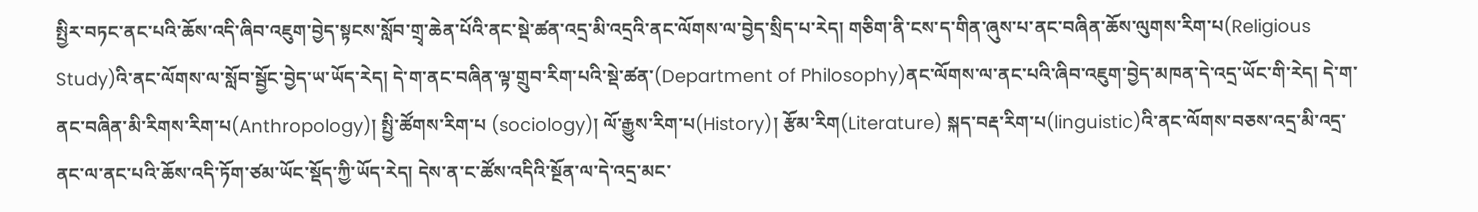སྤྱིར་བཏང་ནང་པའི་ཆོས་འདི་ཞིབ་འཇུག་བྱེད་སྟངས་སློབ་གྲྭ་ཆེན་པོའི་ནང་སྡེ་ཚན་འདྲ་མི་འདྲའི་ནང་ལོགས་ལ་བྱེད་སྲིད་པ་རེད། གཅིག་ནི་ངས་ད་གིན་ཞུས་པ་ནང་བཞིན་ཆོས་ལུགས་རིག་པ(Religious Study)འི་ནང་ལོགས་ལ་སློབ་སྦྱོང་བྱེད་ཡ་ཡོད་རེད། དེ་ག་ནང་བཞིན་ལྟ་གྲུབ་རིག་པའི་སྡེ་ཚན་(Department of Philosophy)ནང་ལོགས་ལ་ནང་པའི་ཞིབ་འཇུག་བྱེད་མཁན་དེ་འདྲ་ཡོང་གི་རེད། དེ་ག་ནང་བཞིན་མི་རིགས་རིག་པ(Anthropology)། སྤྱི་ཚོགས་རིག་པ (sociology)། ལོ་རྒྱུས་རིག་པ(History)། རྩོམ་རིག(Literature) སྐད་བརྡ་རིག་པ(linguistic)འི་ནང་ལོགས་བཅས་འདྲ་མི་འདྲ་ནང་ལ་ནང་པའི་ཆོས་འདི་ཏོག་ཙམ་ཡོང་སྡོད་ཀྱི་ཡོད་རེད། དེས་ན་ང་ཚོས་འདིའི་སྔོན་ལ་དེ་འདྲ་མང་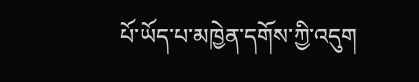པོ་ཡོད་པ་མཁྱེན་དགོས་ཀྱི་འདུག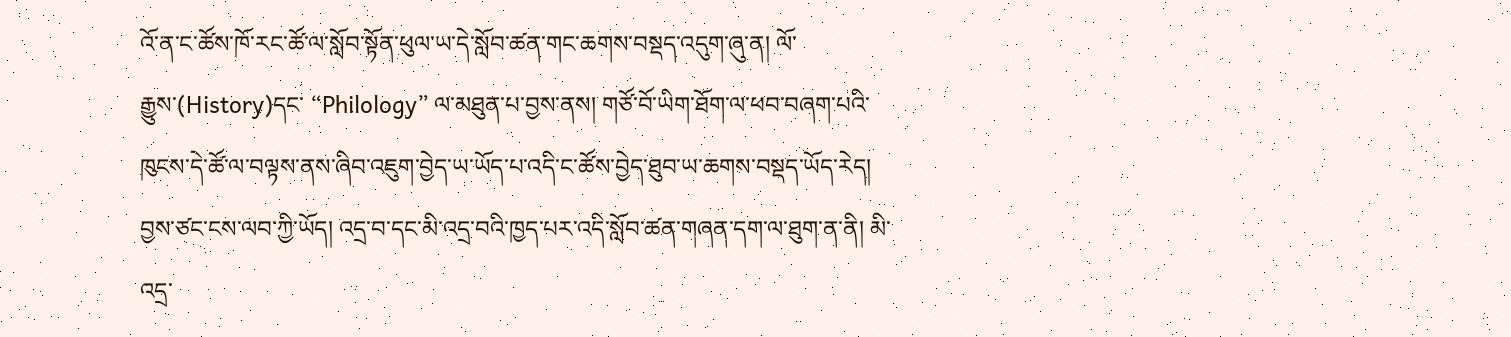འོ་ན་ང་ཚོས་ཁོ་རང་ཚོ་ལ་སློབ་སྟོན་ཕུལ་ཡ་དེ་སློབ་ཚན་གང་ཆགས་བསྡད་འདུག་ཞུ་ན། ལོ་རྒྱུས་(History)དང་ “Philology” ལ་མཐུན་པ་བྱས་ནས། གཙོ་བོ་ཡིག་ཐོག་ལ་ཕབ་བཞག་པའི་ཁུངས་དེ་ཚོ་ལ་བལྟས་ནས་ཞིབ་འཇུག་བྱེད་ཡ་ཡོད་པ་འདི་ང་ཚོས་བྱེད་ཐུབ་ཡ་ཆགས་བསྡད་ཡོད་རེད། བྱས་ཙང་ངས་ལབ་ཀྱི་ཡོད། འདྲ་བ་དང་མི་འདྲ་བའི་ཁྱད་པར་འདི་སློབ་ཚན་གཞན་དག་ལ་ཐུག་ན་ནི། མི་འདྲ་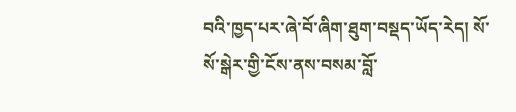བའི་ཁྱད་པར་ཞེ་བོ་ཞིག་ཐུག་བསྡད་ཡོད་རེད། སོ་སོ་སྒེར་གྱི་ངོས་ནས་བསམ་བློ་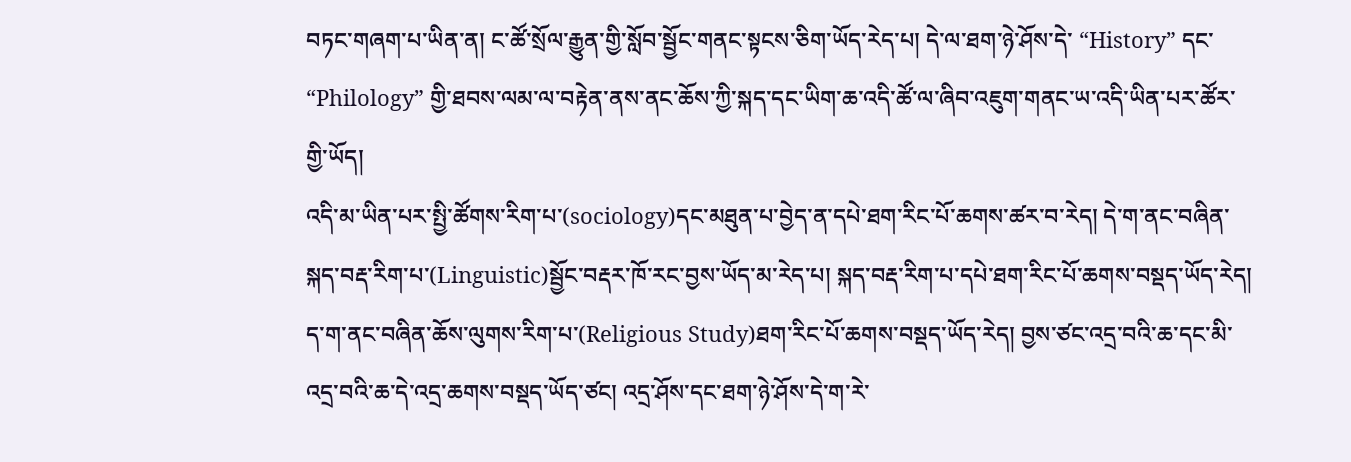བཏང་གཞག་པ་ཡིན་ན། ང་ཚོ་སྲོལ་རྒྱུན་གྱི་སློབ་སྦྱོང་གནང་སྟངས་ཅིག་ཡོད་རེད་པ། དེ་ལ་ཐག་ཉེ་ཤོས་དེ་ “History” དང་ “Philology” གྱི་ཐབས་ལམ་ལ་བརྟེན་ནས་ནང་ཆོས་ཀྱི་སྐད་དང་ཡིག་ཆ་འདི་ཚོ་ལ་ཞིབ་འཇུག་གནང་ཡ་འདི་ཡིན་པར་ཚོར་གྱི་ཡོད།
འདི་མ་ཡིན་པར་སྤྱི་ཚོགས་རིག་པ་(sociology)དང་མཐུན་པ་བྱེད་ན་དཔེ་ཐག་རིང་པོ་ཆགས་ཚར་བ་རེད། དེ་ག་ནང་བཞིན་སྐད་བརྡ་རིག་པ་(Linguistic)སྦྱོང་བརྡར་ཁོ་རང་བྱས་ཡོད་མ་རེད་པ། སྐད་བརྡ་རིག་པ་དཔེ་ཐག་རིང་པོ་ཆགས་བསྡད་ཡོད་རེད། ད་ག་ནང་བཞིན་ཆོས་ལུགས་རིག་པ་(Religious Study)ཐག་རིང་པོ་ཆགས་བསྡད་ཡོད་རེད། བྱས་ཙང་འདྲ་བའི་ཆ་དང་མི་འདྲ་བའི་ཆ་དེ་འདྲ་ཆགས་བསྡད་ཡོད་ཙང། འདྲ་ཤོས་དང་ཐག་ཉེ་ཤོས་དེ་ག་རེ་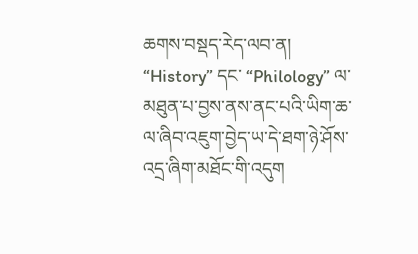ཆགས་བསྡད་རེད་ལབ་ན། “History” དང་ “Philology” ལ་མཐུན་པ་བྱས་ནས་ནང་པའི་ཡིག་ཆ་ལ་ཞིབ་འཇུག་བྱེད་ཡ་དེ་ཐག་ཉེ་ཤོས་འདྲ་ཞིག་མཐོང་གི་འདུག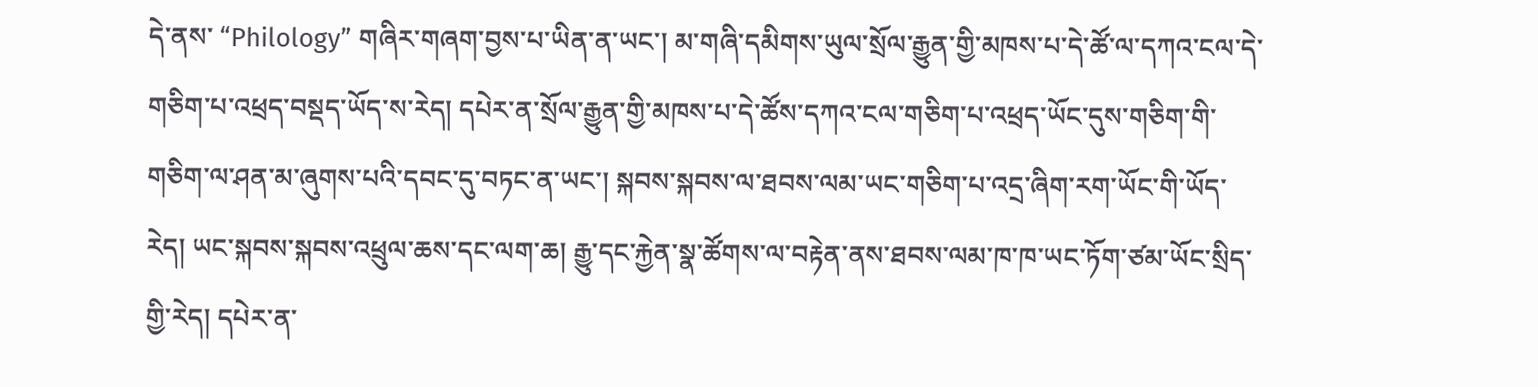དེ་ནས་ “Philology” གཞིར་གཞག་བྱས་པ་ཡིན་ན་ཡང་། མ་གཞི་དམིགས་ཡུལ་སྲོལ་རྒྱུན་གྱི་མཁས་པ་དེ་ཚོ་ལ་དཀའ་ངལ་དེ་གཅིག་པ་འཕྲད་བསྡད་ཡོད་ས་རེད། དཔེར་ན་སྲོལ་རྒྱུན་གྱི་མཁས་པ་དེ་ཚོས་དཀའ་ངལ་གཅིག་པ་འཕྲད་ཡོང་དུས་གཅིག་གི་གཅིག་ལ་ཤན་མ་ཞུགས་པའི་དབང་དུ་བཏང་ན་ཡང་། སྐབས་སྐབས་ལ་ཐབས་ལམ་ཡང་གཅིག་པ་འདྲ་ཞིག་རག་ཡོང་གི་ཡོད་རེད། ཡང་སྐབས་སྐབས་འཕྲུལ་ཆས་དང་ལག་ཆ། རྒྱུ་དང་རྐྱེན་སྣ་ཚོགས་ལ་བརྟེན་ནས་ཐབས་ལམ་ཁ་ཁ་ཡང་ཏོག་ཙམ་ཡོང་སྲིད་གྱི་རེད། དཔེར་ན་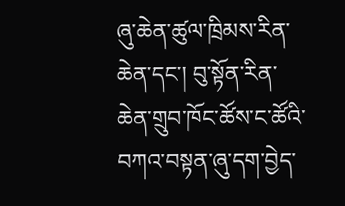ཞུ་ཆེན་ཚུལ་ཁྲིམས་རིན་ཆེན་དང་། བུ་སྟོན་རིན་ཆེན་གྲུབ་ཁོང་ཚོས་ང་ཚོའི་བཀའ་བསྟན་ཞུ་དག་བྱེད་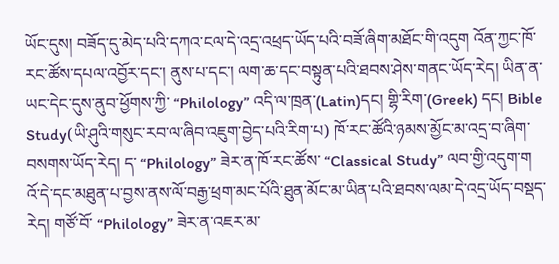ཡོང་དུས། བཟོད་དུ་མེད་པའི་དཀའ་ངལ་དེ་འདྲ་འཕྲད་ཡོད་པའི་བཟོ་ཞིག་མཐོང་གི་འདུག འོན་ཀྱང་ཁོ་རང་ཚོས་དཔལ་འབྱོར་དང་། ནུས་པ་དང་། ལག་ཆ་དང་བསྟུན་པའི་ཐབས་ཤེས་གནང་ཡོད་རེད། ཡིན་ན་ཡང་དེང་དུས་ནུབ་ཕྱོགས་ཀྱི་ “Philology” འདི་ལ་ཁྲན་(Latin)དང། གྷི་རིག་(Greek) དང། Bible Study(ཡི་ཤུའི་གསུང་རབ་ལ་ཞིབ་འཇུག་བྱེད་པའི་རིག་པ) ཁོ་རང་ཚོའི་ཉམས་མྱོང་མ་འདྲ་བ་ཞིག་བསགས་ཡོད་རེད། ད་ “Philology” ཟེར་ན་ཁོ་རང་ཚོས་ “Classical Study” ལབ་གྱི་འདུག་ག འོ་དེ་དང་མཐུན་པ་བྱས་ནས་ལོ་བརྒྱ་ཕྲག་མང་པོའི་ཐུན་མོང་མ་ཡིན་པའི་ཐབས་ལམ་དེ་འདྲ་ཡོད་བསྡད་རེད། གཙོ་བོ་ “Philology” ཟེར་ན་འཇར་མ་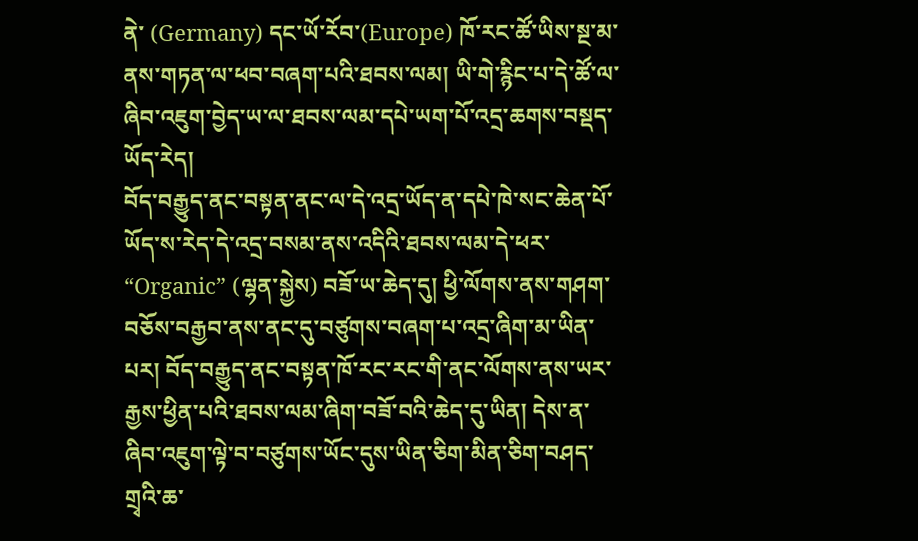ནེ་ (Germany) དང་ཡོ་རོབ་(Europe) ཁོ་རང་ཚོ་ཡིས་སྔ་མ་ནས་གཏན་ལ་ཕབ་བཞག་པའི་ཐབས་ལམ། ཡི་གེ་རྙིང་པ་དེ་ཚོ་ལ་ཞིབ་འཇུག་བྱེད་ཡ་ལ་ཐབས་ལམ་དཔེ་ཡག་པོ་འདྲ་ཆགས་བསྡད་ཡོད་རེད།
བོད་བརྒྱུད་ནང་བསྟན་ནང་ལ་དེ་འདྲ་ཡོད་ན་དཔེ་ཁེ་སང་ཆེན་པོ་ཡོད་ས་རེད་དེ་འདྲ་བསམ་ནས་འདིའི་ཐབས་ལམ་དེ་ཕར་ “Organic” (ལྷན་སྐྱེས) བཟོ་ཡ་ཆེད་དུ། ཕྱི་ལོགས་ནས་གཤག་བཅོས་བརྒྱབ་ནས་ནང་དུ་བཙུགས་བཞག་པ་འདྲ་ཞིག་མ་ཡིན་པར། བོད་བརྒྱུད་ནང་བསྟན་ཁོ་རང་རང་གི་ནང་ལོགས་ནས་ཡར་རྒྱས་ཕྱིན་པའི་ཐབས་ལམ་ཞིག་བཟོ་བའི་ཆེད་དུ་ཡིན། དེས་ན་ཞིབ་འཇུག་ལྟེ་བ་བཙུགས་ཡོང་དུས་ཡིན་ཅིག་མིན་ཅིག་བཤད་གྲྭའི་ཆ་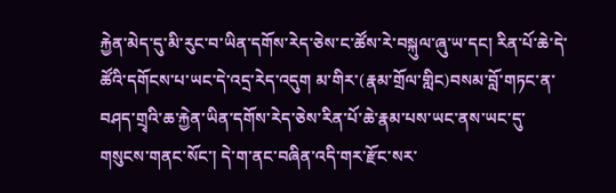རྐྱེན་མེད་དུ་མི་རུང་བ་ཡིན་དགོས་རེད་ཅེས་ང་ཚོས་རེ་བསྐུལ་ཞུ་ཡ་དང། རིན་པོ་ཆེ་དེ་ཚོའི་དགོངས་པ་ཡང་དེ་འདྲ་རེད་འདུག མ་གིར་(རྣམ་གྲོལ་གླིང)བསམ་བློ་གཏང་ན་བཤད་གྲྭའི་ཆ་རྐྱེན་ཡིན་དགོས་རེད་ཅེས་རིན་པོ་ཆེ་རྣམ་པས་ཡང་ནས་ཡང་དུ་གསུངས་གནང་སོང་། དེ་ག་ནང་བཞིན་འདི་གར་རྫོང་སར་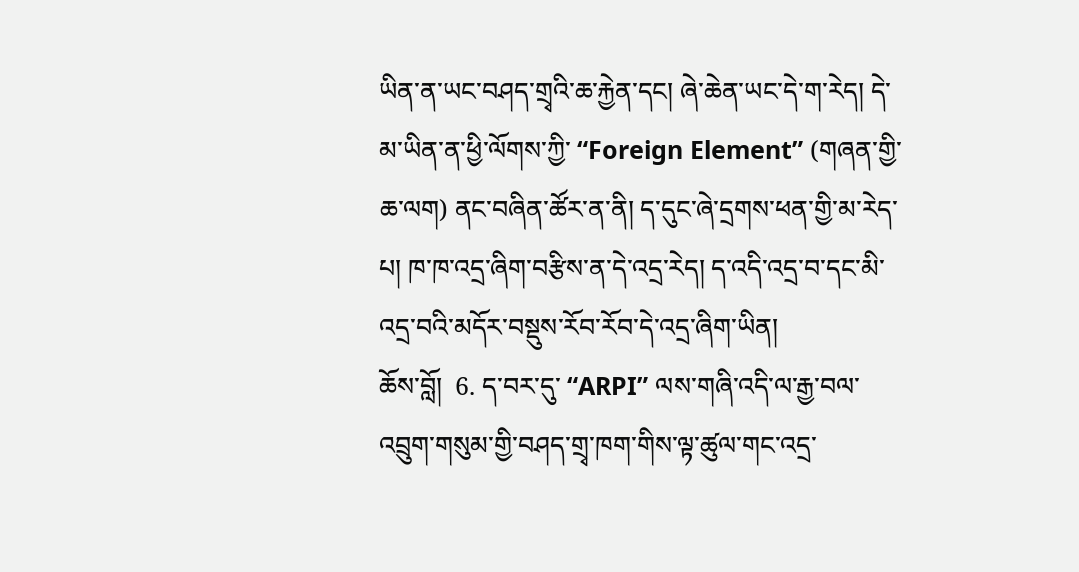ཡིན་ན་ཡང་བཤད་གྲྭའི་ཆ་རྐྱེན་དང། ཞེ་ཆེན་ཡང་དེ་ག་རེད། དེ་མ་ཡིན་ན་ཕྱི་ལོགས་ཀྱི་ “Foreign Element” (གཞན་གྱི་ཆ་ལག) ནང་བཞིན་ཚོར་ན་ནི། ད་དུང་ཞེ་དྲགས་ཕན་གྱི་མ་རེད་པ། ཁ་ཁ་འདྲ་ཞིག་བརྩིས་ན་དེ་འདྲ་རེད། ད་འདི་འདྲ་བ་དང་མི་འདྲ་བའི་མདོར་བསྡུས་རོབ་རོབ་དེ་འདྲ་ཞིག་ཡིན།
ཆོས་བློ།  6. ད་བར་དུ་ “ARPI” ལས་གཞི་འདི་ལ་རྒྱ་བལ་འབྲུག་གསུམ་གྱི་བཤད་གྲྭ་ཁག་གིས་ལྟ་ཚུལ་གང་འདྲ་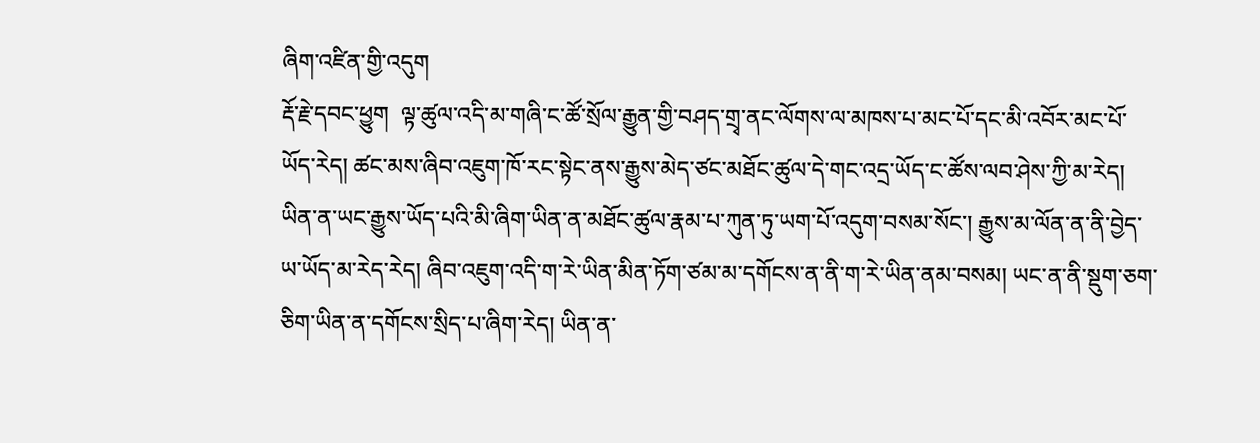ཞིག་འཛིན་གྱི་འདུག
རྡོ་རྗེ་དབང་ཕྱུག  ལྟ་ཚུལ་འདི་མ་གཞི་ང་ཚོ་སྲོལ་རྒྱུན་གྱི་བཤད་གྲྭ་ནང་ལོགས་ལ་མཁས་པ་མང་པོ་དང་མི་འབོར་མང་པོ་ཡོད་རེད། ཚང་མས་ཞིབ་འཇུག་ཁོ་རང་སྟེང་ནས་རྒྱུས་མེད་ཙང་མཐོང་ཚུལ་དེ་གང་འདྲ་ཡོད་ང་ཚོས་ལབ་ཤེས་ཀྱི་མ་རེད། ཡིན་ན་ཡང་རྒྱུས་ཡོད་པའི་མི་ཞིག་ཡིན་ན་མཐོང་ཚུལ་རྣམ་པ་ཀུན་ཏུ་ཡག་པོ་འདུག་བསམ་སོང་། རྒྱུས་མ་ལོན་ན་ནི་བྱེད་ཡ་ཡོད་མ་རེད་རེད། ཞིབ་འཇུག་འདི་ག་རེ་ཡིན་མིན་ཏོག་ཙམ་མ་དགོངས་ན་ནི་ག་རེ་ཡིན་ནམ་བསམ། ཡང་ན་ནི་སྡུག་ཅག་ཅིག་ཡིན་ན་དགོངས་སྲིད་པ་ཞིག་རེད། ཡིན་ན་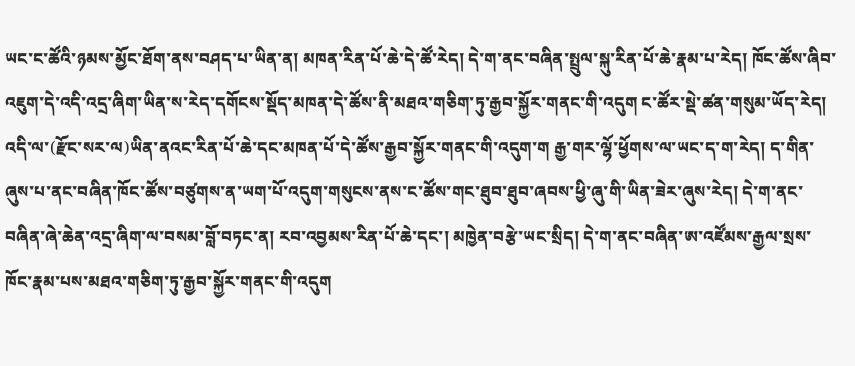ཡང་ང་ཚོའི་ཉམས་མྱོང་ཐོག་ནས་བཤད་པ་ཡིན་ན། མཁན་རིན་པོ་ཆེ་དེ་ཚོ་རེད། དེ་ག་ནང་བཞིན་སྤྲུལ་སྐུ་རིན་པོ་ཆེ་རྣམ་པ་རེད། ཁོང་ཚོས་ཞིབ་འཇུག་དེ་འདི་འདྲ་ཞིག་ཡིན་ས་རེད་དགོངས་སྡོད་མཁན་དེ་ཚོས་ནི་མཐའ་གཅིག་ཏུ་རྒྱབ་སྐྱོར་གནང་གི་འདུག ང་ཚོར་སྡེ་ཚན་གསུམ་ཡོད་རེད། འདི་ལ་(རྫོང་སར་ལ)ཡིན་ནའང་རིན་པོ་ཆེ་དང་མཁན་པོ་དེ་ཚོས་རྒྱབ་སྐྱོར་གནང་གི་འདུག་ག རྒྱ་གར་ལྷོ་ཕྱོགས་ལ་ཡང་ད་ག་རེད། ད་གིན་ཞུས་པ་ནང་བཞིན་ཁོང་ཚོས་བཙུགས་ན་ཡག་པོ་འདུག་གསུངས་ནས་ང་ཚོས་གང་ཐུབ་ཐུབ་ཞབས་ཕྱི་ཞུ་གི་ཡིན་ཟེར་ཞུས་རེད། དེ་ག་ནང་བཞིན་ཞེ་ཆེན་འདྲ་ཞིག་ལ་བསམ་བློ་བཏང་ན། རབ་འབྱམས་རིན་པོ་ཆེ་དང་། མཁྱེན་བརྩེ་ཡང་སྲིད། དེ་ག་ནང་བཞིན་ཨ་འཛོམས་རྒྱལ་སྲས་ཁོང་རྣམ་པས་མཐའ་གཅིག་ཏུ་རྒྱབ་སྐྱོར་གནང་གི་འདུག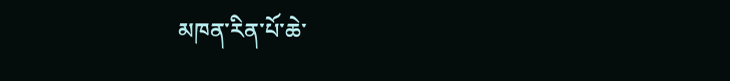མཁན་རིན་པོ་ཆེ་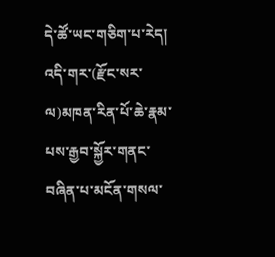དེ་ཚོ་ཡང་གཅིག་པ་རེད། འདི་གར་(རྫོང་སར་ལ)མཁན་རིན་པོ་ཆེ་རྣམ་པས་རྒྱབ་སྐྱོར་གནང་བཞིན་པ་མངོན་གསལ་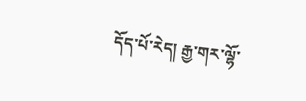དོད་པོ་རེད། རྒྱ་གར་ལྷོ་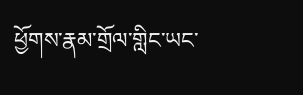ཕྱོགས་རྣམ་གྲོལ་གླིང་ཡང་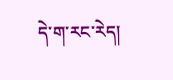དེ་ག་རང་རེད།